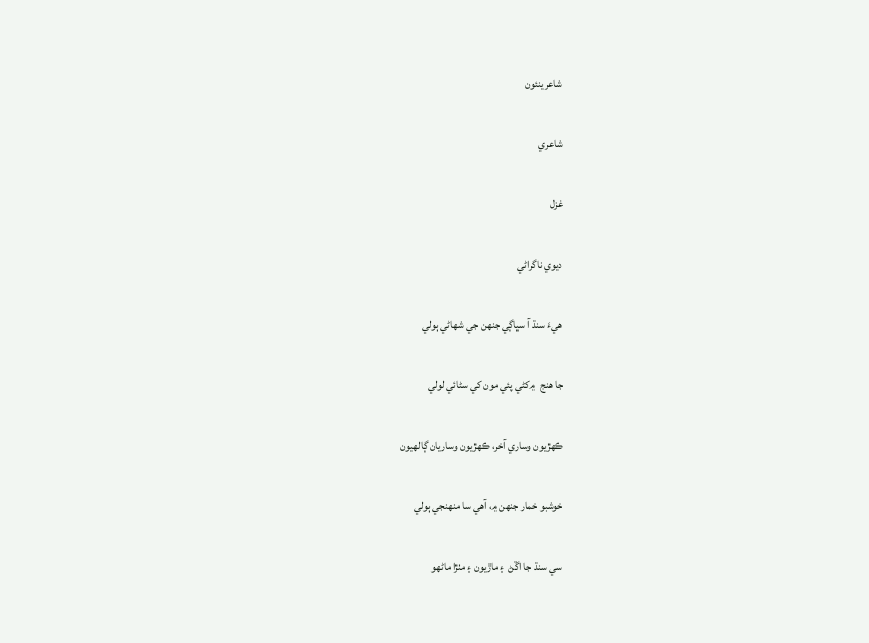شاعرينئون

شاعري

غزل

ديوي ناگراڻي

ھيءَ سنڌ آ سڀاڳي جنھن جي شھاڻي ٻولي

جا ھنج  ۾کڻي پئي مون کي سڻائي لولي

ڪهڙيون وساري آخر، ڪهڙيون وساريان ڳالهيون

خوشبو خمار جنهن ۾، آهي سا منهنجي ٻولي

سي سنڌ جا اڱڻ  ۽ ماڙيون ۽ مٺڙا ماڻهو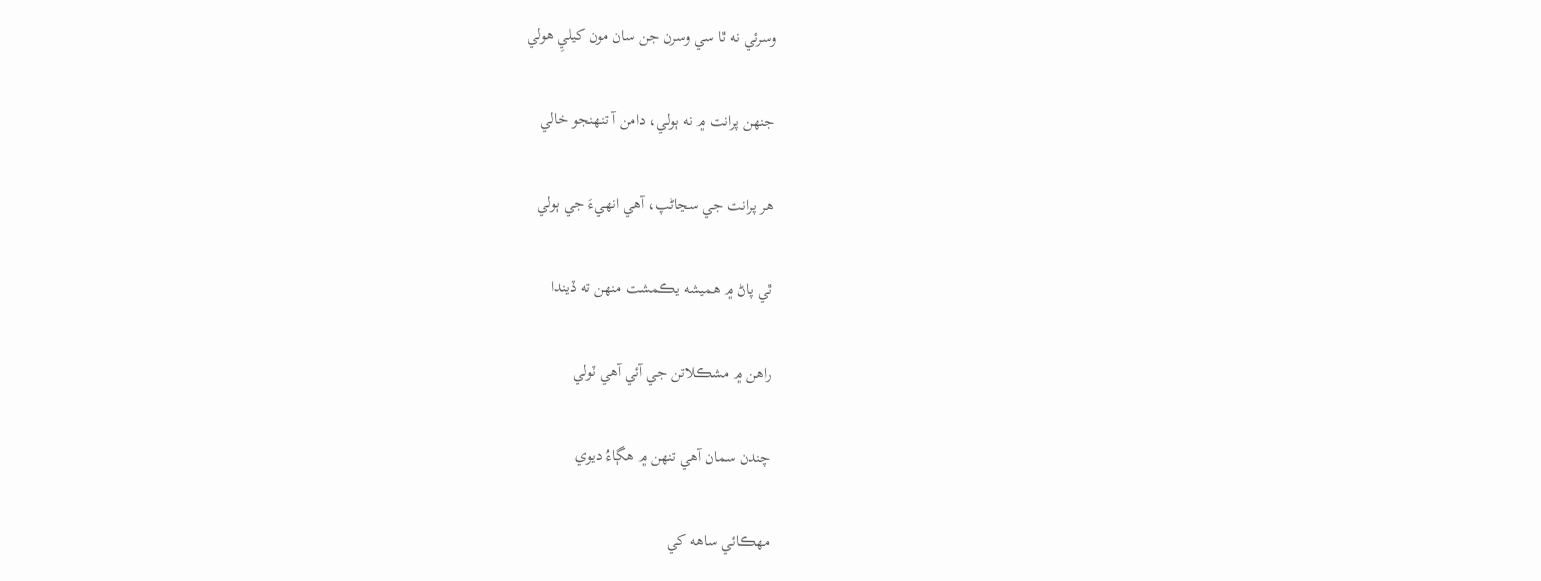وسرئي نه ٿا سي وسرن جن سان مون کيليِ هولي

جنهن پرانت ۾ نه ٻولي، دامن آ تنهنجو خالي

هر پرانت جي سڃاڻپ، آهي انهيءَ جي ٻولي

ٿي پاڻ ۾ هميشه يڪمشت منهن ته ڏيندا

راهن ۾ مشڪلاتن جي آئي آهي ٽولي

چندن سمان آهي تنهن ۾ هڳاءُ ديوي

مهڪائي ساهه کي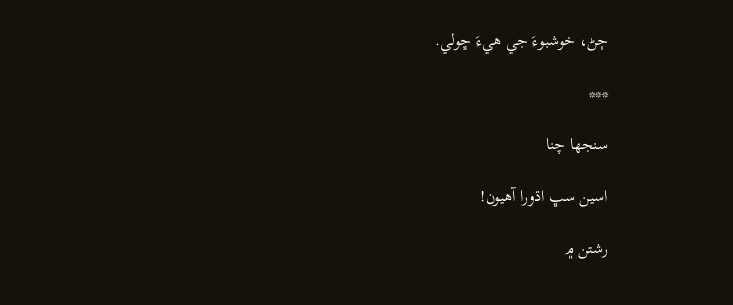ڄڻ، خوشبوءَ جي هيءَ ڇولي.

***

سنجها چنا

اسين سڀ اڌورا آھيون!

رشتن ۾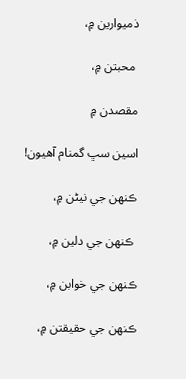ذميوارين ۾،

 محبتن ۾،

مقصدن ۾

اسين سڀ گمنام آھيون!

ڪنھن جي نيڻن ۾،

 ڪنھن جي دلين ۾،

ڪنھن جي خوابن ۾،

ڪنھن جي حقيقتن ۾،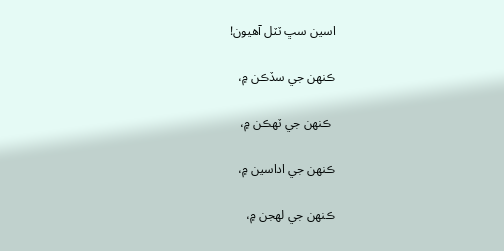اسين سڀ ٽٽل آھيون!

ڪنھن جي سڏڪن ۾،

 ڪنھن جي ٽھڪن ۾،

ڪنھن جي اداسين ۾،

ڪنھن جي لھجن ۾،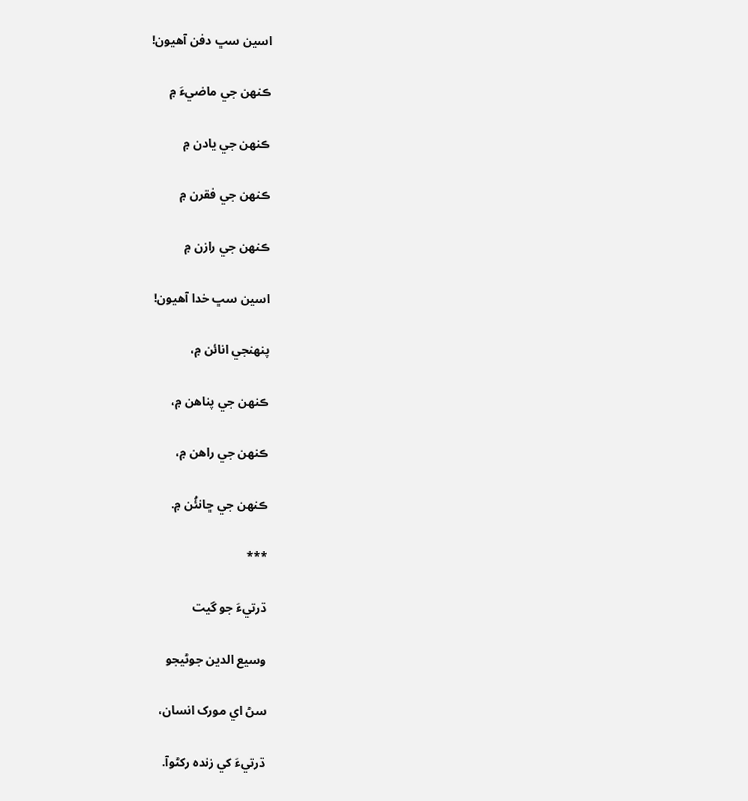اسين سڀ دفن آھيون!

ڪنھن جي ماضيءَ ۾

ڪنھن جي يادن ۾

ڪنھن جي فقرن ۾

ڪنھن جي رازن ۾

اسين سڀ خدا آھيون!

پنھنجي انائن ۾،

ڪنھن جي پناھن ۾،

ڪنھن جي راھن ۾،

ڪنھن جي ڇانئُن ۾.

***

ڌرتيءَ جو گيت

وسيع الدين جوڻيجو

سڻ اي مورک انسان،

ڌرتيءَ کي زنده رکڻوآ.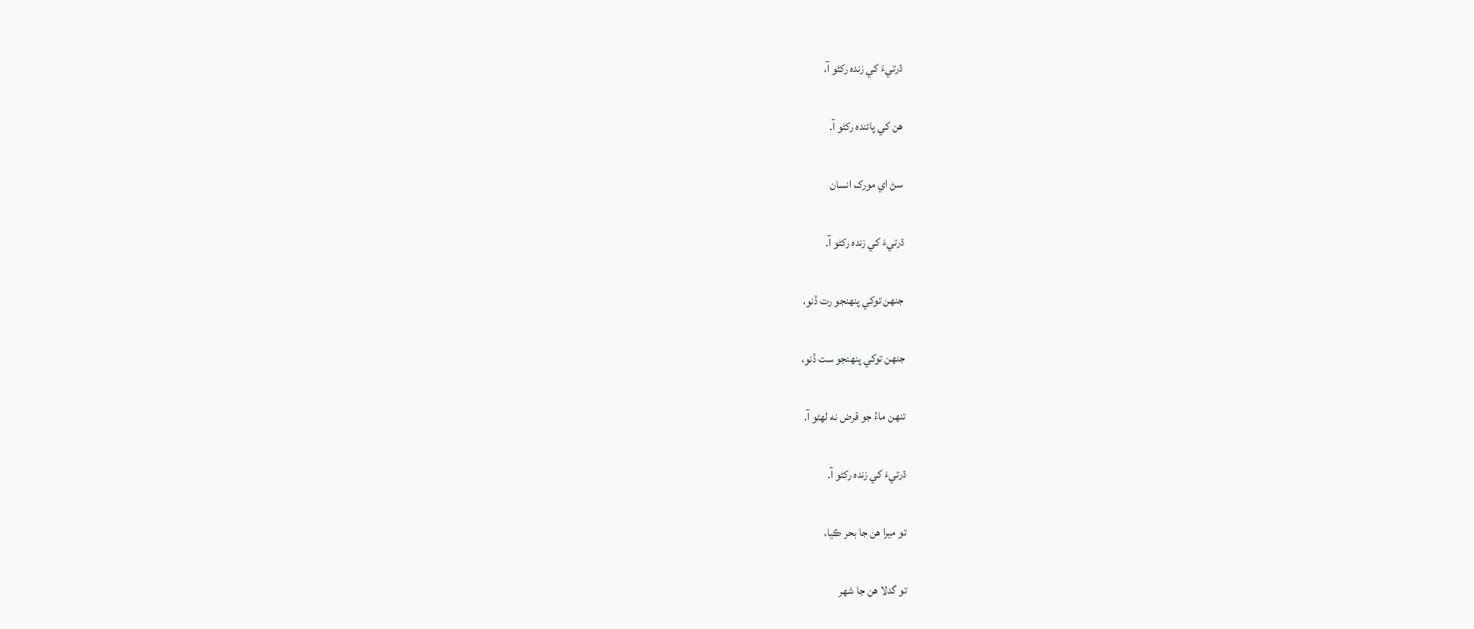ڌرتيءَ کي زنده رکڻو آ،

ھن کي پائنده رکڻو آ.

سڻ اي مورک انسان

ڌرتيءَ کي زنده رکڻو آ.

جنھن توکي پنھنجو رت ڏنو،

جنھن توکي پنھنجو ست ڏنو،

تنھن ماءُ جو قرض نه لھڻو آ.

ڌرتيءَ کي زنده رکڻو آ.

تو ميرا ھن جا بحر ڪيا،

تو گدلا ھن جا شھر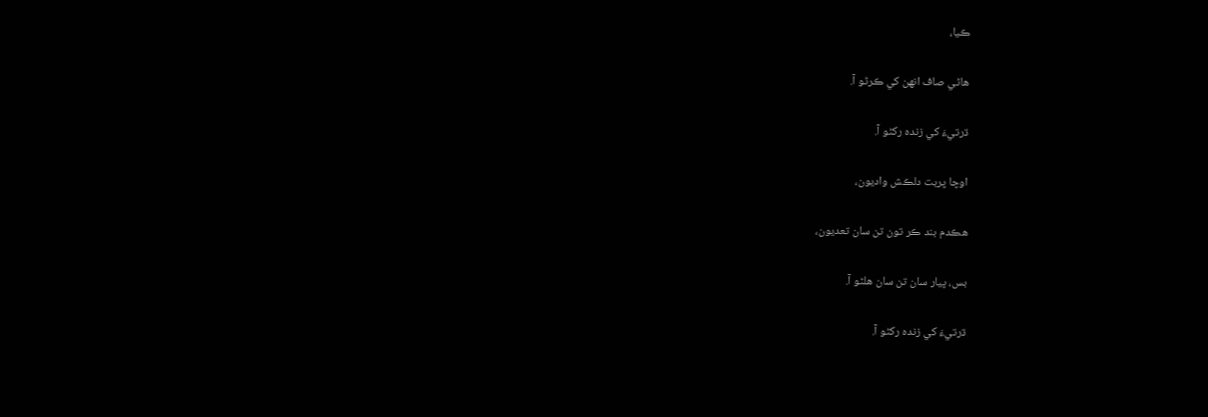ڪيا،

ھاڻي صاف انھن کي ڪرڻو آ.

ڌرتيءَ کي زنده رکڻو آ.

اوچا پربت دلڪش واديون،

ھڪدم بند ڪر تون تن سان تعديون،

بس، پيار سان تن سان ھلڻو آ.

ڌرتيءَ کي زنده رکڻو آ.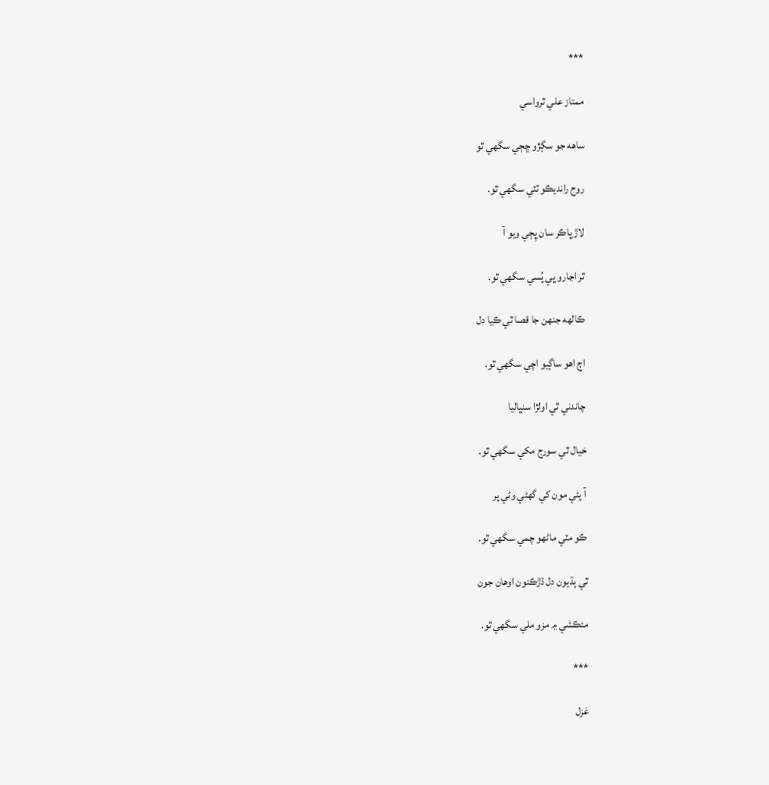***

ممتاز علي ٿرواسي

ساهه جو سڳڙو ڇڄي سگهي ٿو

روح رانديڪو ٽٽي سگهي ٿو.

لاڙ ڀاڪر سان ڀِڄي ويو آ

ٿر اڃارو ڀي پُسي سگهي ٿو.

ڪالهه جنھن جا قصا ٿي ڪيا دل

اڄ اهو ساڳيو اچي سگهي ٿو.

چاندني ٿي اولڙا سنڀاليا

خيال ٿي سورج مکي سگهي ٿو.

آ پڻي مون کي گهڻي وڻي پر

ڪو مٽي ماڻهو چمي سگهي ٿو.

ٿي ٻڌيون دل ڌڙڪنون اوهان جون

مئڪشي ۾ مزو ملي سگهي ٿو.

***

غزل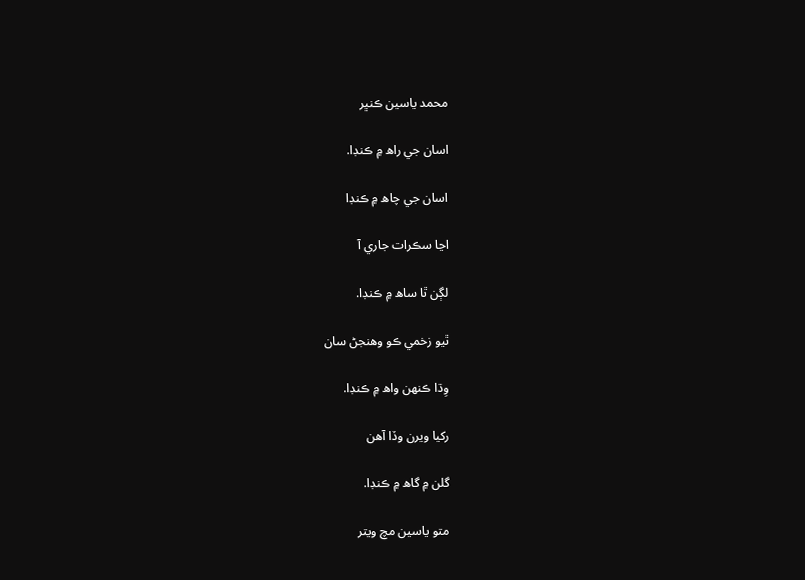محمد ياسين ڪنڀر

اسان جي راھ ۾ ڪنڊا.

اسان جي چاھ ۾ ڪنڊا

اڃا سڪرات جاري آ

لڳن ٿا ساھ ۾ ڪنڊا.

ٿيو زخمي ڪو وھنجڻ سان

وِڌا ڪنھن واھ ۾ ڪنڊا.

رکيا ويرن وڏا آھن

گلن ۾ گاھ ۾ ڪنڊا.

متو ياسين مچ ويتر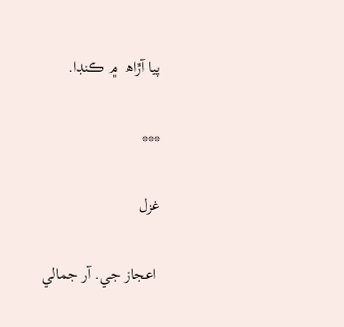پيا آڙاھ  ۾ ڪنڊا.

***

غزل

 اعجاز جي. آر جمالي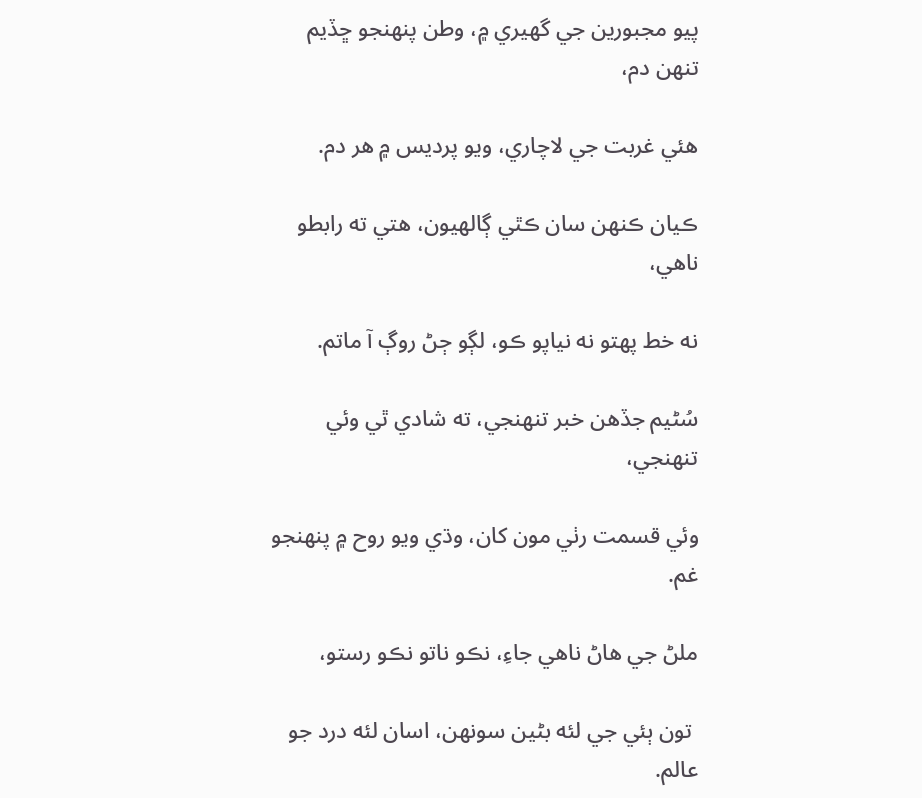پيو مجبورين جي گهيري ۾، وطن پنهنجو ڇڏيم تنهن دم،

هئي غربت جي لاچاري، ويو پرديس ۾ هر دم.

ڪيان ڪنهن سان ڪٿي ڳالهيون، هتي ته رابطو ناهي،

نه خط پهتو نه نياپو ڪو، لڳو ڄڻ روڳ آ ماتم.

سُڻيم جڏهن خبر تنهنجي، ته شادي ٿي وئي تنهنجي،

وئي قسمت رٺي مون کان، وڌي ويو روح ۾ پنهنجو غم.

ملڻ جي هاڻ ناهي جاءِ، نڪو ناتو نڪو رستو،

 تون ٻئي جي لئه بڻين سونهن، اسان لئه درد جو عالم.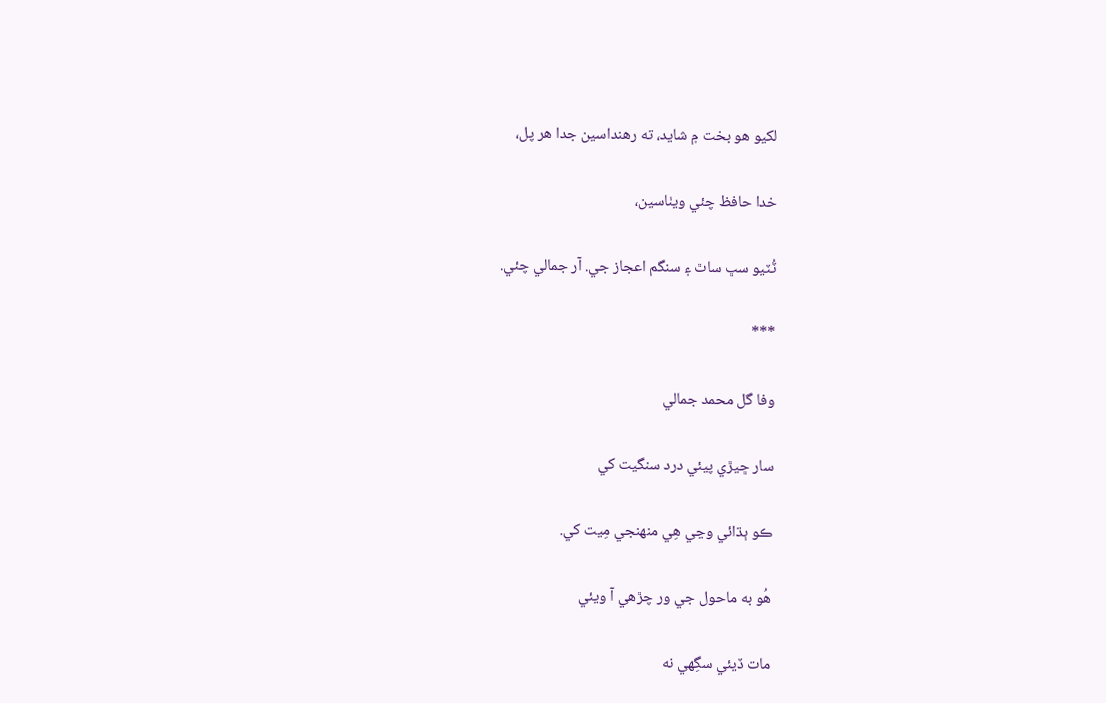لکيو هو بخت ۾ شايد، ته رهنداسين جدا هر پل،

خدا حافظ چئي ويٺاسين،

ٽُٽيو سڀ ساٿ ۽ سنگم اعجاز جي. آر جمالي چئي.

***

وفا گل محمد جمالي

سار ڇيڙي پيئي درد سنگيت کي

ڪو ٻڌائي وڃي هِي منهنجي مِيت کي.

هُو به ماحول جي ور چڙهي آ ويئي

مات ڏيئي سگِهي نه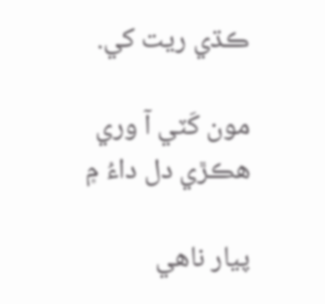ڪڌي ريت کي.

مون کَٽي آ وري هڪڙي دل داءُ ۾

پيار ناهي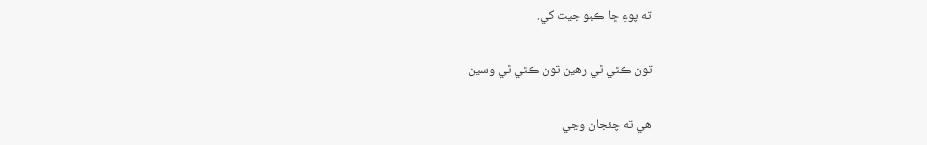ته پوءِ ڇا ڪبو جيت کي.

تون ڪٿي ٿي رهين تون ڪٿي ٿي وسين

هي ته چئجان وڃي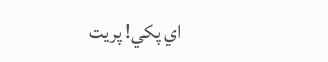اي پکي! پريت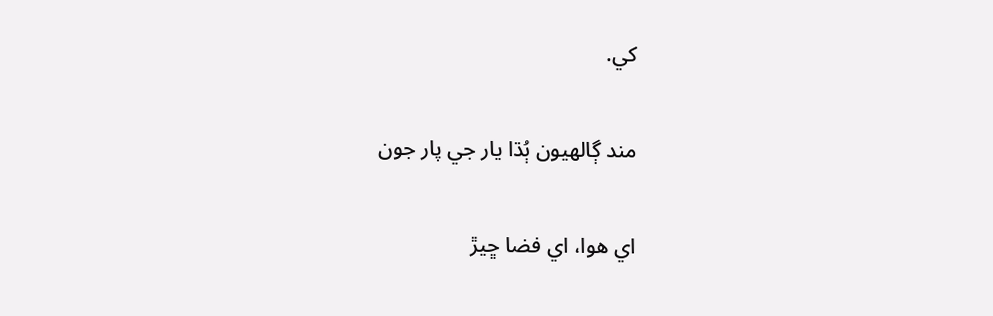کي.

مند ڳالهيون ٻُڌا يار جي پار جون

اي هوا، اي فضا ڇيڙ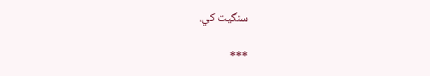سنگيت کي.

***